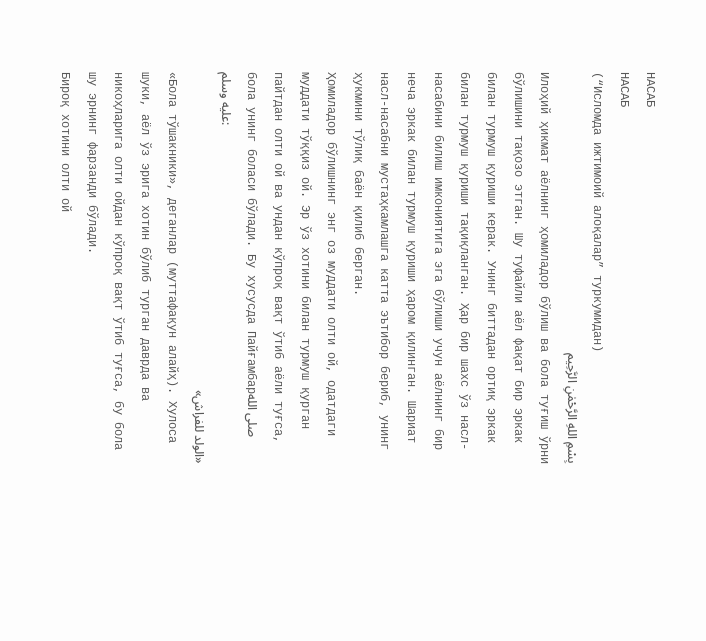НАСАБ
НАСАБ
(“Исломда ижтимоий алоқалар” туркумидан)
بِسْمِ اللهِ الرَّحْمٰنِ الرَّحِيم
Илоҳий ҳикмат аёлнинг ҳомиладор бўлиш ва бола туғиш ўрни бўлишини тақозо этган. Шу туфайли аёл фақат бир эркак билан турмуш қуриши керак. Унинг биттадан ортиқ эркак билан турмуш қуриши тақиқланган. Ҳар бир шахс ўз насл-насабини билиш имкониятига эга бўлиши учун аёлнинг бир неча эркак билан турмуш қуриши ҳаром қилинган. Шариат насл-насабни мустаҳкамлашга катта эътибор бериб, унинг ҳукмини тўлиқ баён қилиб берган.
Ҳомиладор бўлишнинг энг оз муддати олти ой, одатдаги муддати тўққиз ой. Эр ўз хотини билан турмуш қурган пайтдан олти ой ва ундан кўпроқ вақт ўтиб аёли туғса, бола унинг боласи бўлади. Бу хусусда Пайғамбарصلى الله عليه وسلم:
«الولد للفراش»
«Бола тўшакники», деганлар (муттафақун алайҳ). Хулоса шуки, аёл ўз эрига хотин бўлиб турган даврда ва никоҳларига олти ойдан кўпроқ вақт ўтиб туғса, бу бола шу эрнинг фарзанди бўлади.
Бироқ хотини олти ой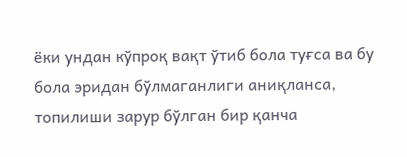ёки ундан кўпроқ вақт ўтиб бола туғса ва бу бола эридан бўлмаганлиги аниқланса, топилиши зарур бўлган бир қанча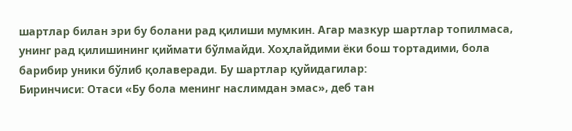шартлар билан эри бу болани рад қилиши мумкин. Агар мазкур шартлар топилмаса, унинг рад қилишининг қиймати бўлмайди. Хоҳлайдими ёки бош тортадими, бола барибир уники бўлиб қолаверади. Бу шартлар қуйидагилар:
Биринчиси: Отаси «Бу бола менинг наслимдан эмас», деб тан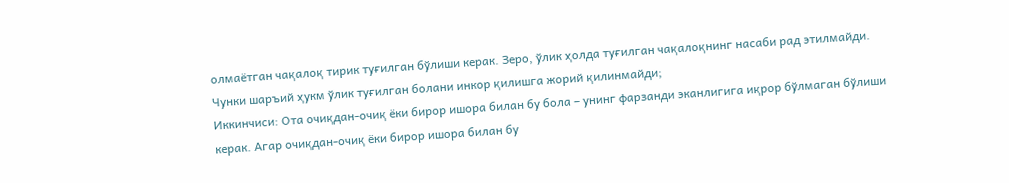олмаётган чақалоқ тирик туғилган бўлиши керак. Зеро, ўлик ҳолда туғилган чақалоқнинг насаби рад этилмайди. Чунки шаръий ҳукм ўлик туғилган болани инкор қилишга жорий қилинмайди;
Иккинчиси: Ота очиқдан-очиқ ёки бирор ишора билан бу бола – унинг фарзанди эканлигига иқрор бўлмаган бўлиши керак. Агар очиқдан-очиқ ёки бирор ишора билан бу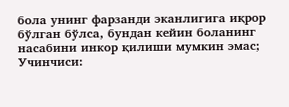бола унинг фарзанди эканлигига иқрор бўлган бўлса, бундан кейин боланинг насабини инкор қилиши мумкин эмас;
Учинчиси: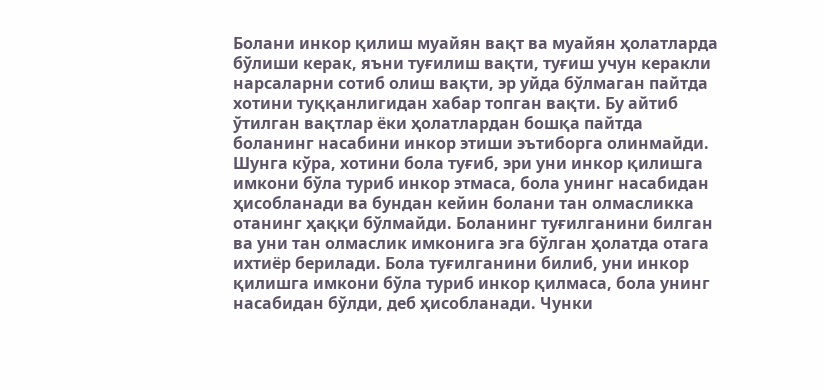Болани инкор қилиш муайян вақт ва муайян ҳолатларда бўлиши керак, яъни туғилиш вақти, туғиш учун керакли нарсаларни сотиб олиш вақти, эр уйда бўлмаган пайтда хотини туққанлигидан хабар топган вақти. Бу айтиб ўтилган вақтлар ёки ҳолатлардан бошқа пайтда боланинг насабини инкор этиши эътиборга олинмайди. Шунга кўра, хотини бола туғиб, эри уни инкор қилишга имкони бўла туриб инкор этмаса, бола унинг насабидан ҳисобланади ва бундан кейин болани тан олмасликка отанинг ҳаққи бўлмайди. Боланинг туғилганини билган ва уни тан олмаслик имконига эга бўлган ҳолатда отага ихтиёр берилади. Бола туғилганини билиб, уни инкор қилишга имкони бўла туриб инкор қилмаса, бола унинг насабидан бўлди, деб ҳисобланади. Чунки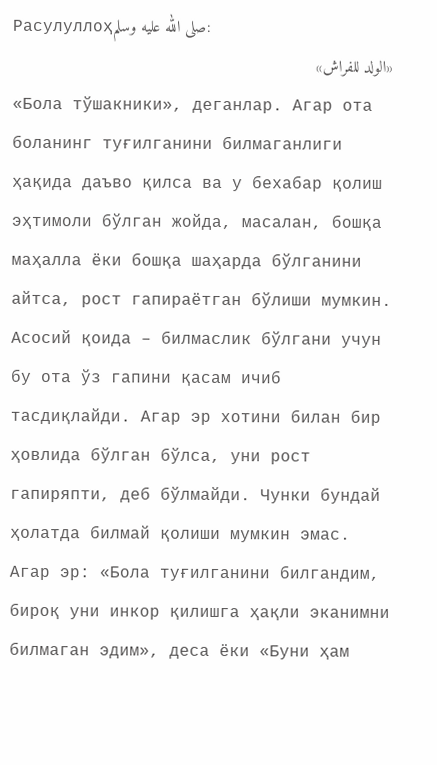Расулуллоҳصلى الله عليه وسلم:
«الولد للفراش»
«Бола тўшакники», деганлар. Агар ота боланинг туғилганини билмаганлиги ҳақида даъво қилса ва у бехабар қолиш эҳтимоли бўлган жойда, масалан, бошқа маҳалла ёки бошқа шаҳарда бўлганини айтса, рост гапираётган бўлиши мумкин. Асосий қоида – билмаслик бўлгани учун бу ота ўз гапини қасам ичиб тасдиқлайди. Агар эр хотини билан бир ҳовлида бўлган бўлса, уни рост гапиряпти, деб бўлмайди. Чунки бундай ҳолатда билмай қолиши мумкин эмас. Агар эр: «Бола туғилганини билгандим, бироқ уни инкор қилишга ҳақли эканимни билмаган эдим», деса ёки «Буни ҳам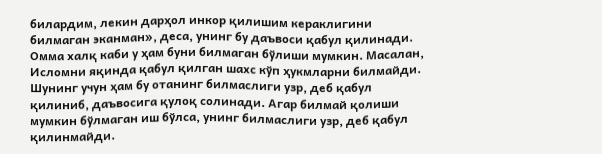билардим, лекин дарҳол инкор қилишим кераклигини билмаган эканман», деса, унинг бу даъвоси қабул қилинади. Омма халқ каби у ҳам буни билмаган бўлиши мумкин. Масалан, Исломни яқинда қабул қилган шахс кўп ҳукмларни билмайди. Шунинг учун ҳам бу отанинг билмаслиги узр, деб қабул қилиниб, даъвосига қулоқ солинади. Агар билмай қолиши мумкин бўлмаган иш бўлса, унинг билмаслиги узр, деб қабул қилинмайди.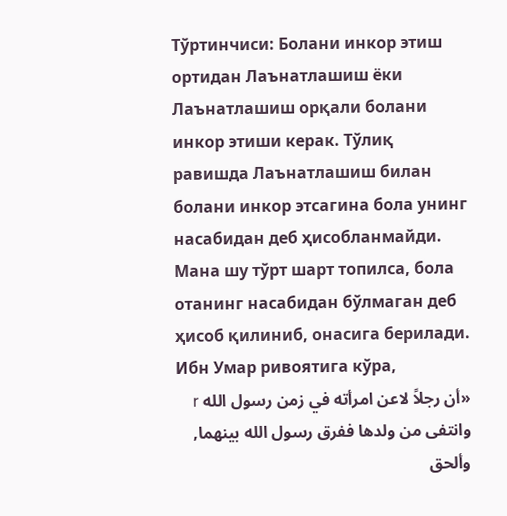Тўртинчиси: Болани инкор этиш ортидан Лаънатлашиш ёки Лаънатлашиш орқали болани инкор этиши керак. Тўлиқ равишда Лаънатлашиш билан болани инкор этсагина бола унинг насабидан деб ҳисобланмайди.
Мана шу тўрт шарт топилса, бола отанинг насабидан бўлмаган деб ҳисоб қилиниб, онасига берилади. Ибн Умар ривоятига кўра,
«أن رجلاً لاعن امرأته في زمن رسول الله r وانتفى من ولدها ففرق رسول الله بينهما, وألحق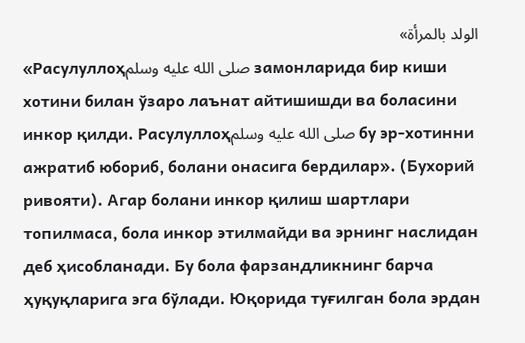الولد بالمرأة»
«Расулуллоҳصلى الله عليه وسلم замонларида бир киши хотини билан ўзаро лаънат айтишишди ва боласини инкор қилди. Расулуллоҳصلى الله عليه وسلم бу эр-хотинни ажратиб юбориб, болани онасига бердилар». (Бухорий ривояти). Агар болани инкор қилиш шартлари топилмаса, бола инкор этилмайди ва эрнинг наслидан деб ҳисобланади. Бу бола фарзандликнинг барча ҳуқуқларига эга бўлади. Юқорида туғилган бола эрдан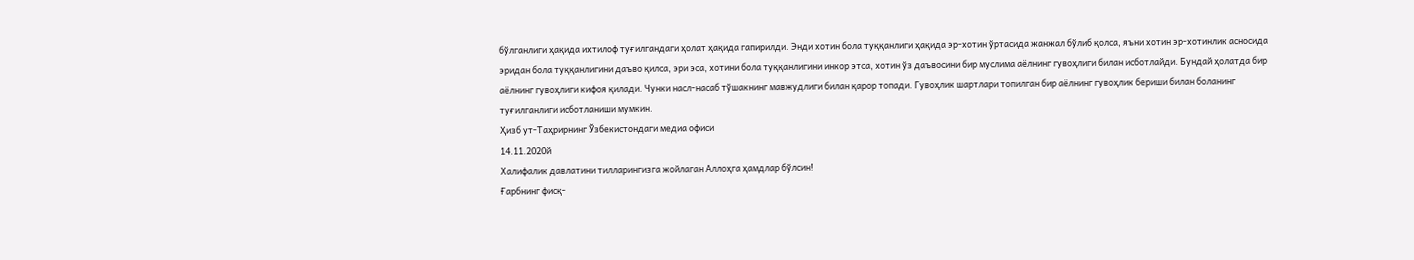бўлганлиги ҳақида ихтилоф туғилгандаги ҳолат ҳақида гапирилди. Энди хотин бола туққанлиги ҳақида эр-хотин ўртасида жанжал бўлиб қолса, яъни хотин эр-хотинлик асносида эридан бола туққанлигини даъво қилса, эри эса, хотини бола туққанлигини инкор этса, хотин ўз даъвосини бир муслима аёлнинг гувоҳлиги билан исботлайди. Бундай ҳолатда бир аёлнинг гувоҳлиги кифоя қилади. Чунки насл-насаб тўшакнинг мавжудлиги билан қарор топади. Гувоҳлик шартлари топилган бир аёлнинг гувоҳлик бериши билан боланинг туғилганлиги исботланиши мумкин.
Ҳизб ут-Таҳрирнинг Ўзбекистондаги медиа офиси
14.11.2020й
Халифалик давлатини тилларингизга жойлаган Аллоҳга ҳамдлар бўлсин!
Ғарбнинг фисқ-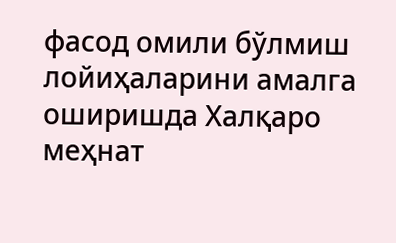фасод омили бўлмиш лойиҳаларини амалга оширишда Халқаро меҳнат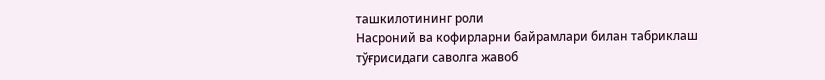ташкилотининг роли
Насроний ва кофирларни байрамлари билан табриклаш тўғрисидаги саволга жавоб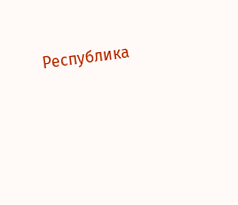Республика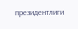президентлиги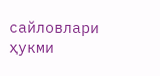сайловлари ҳукми